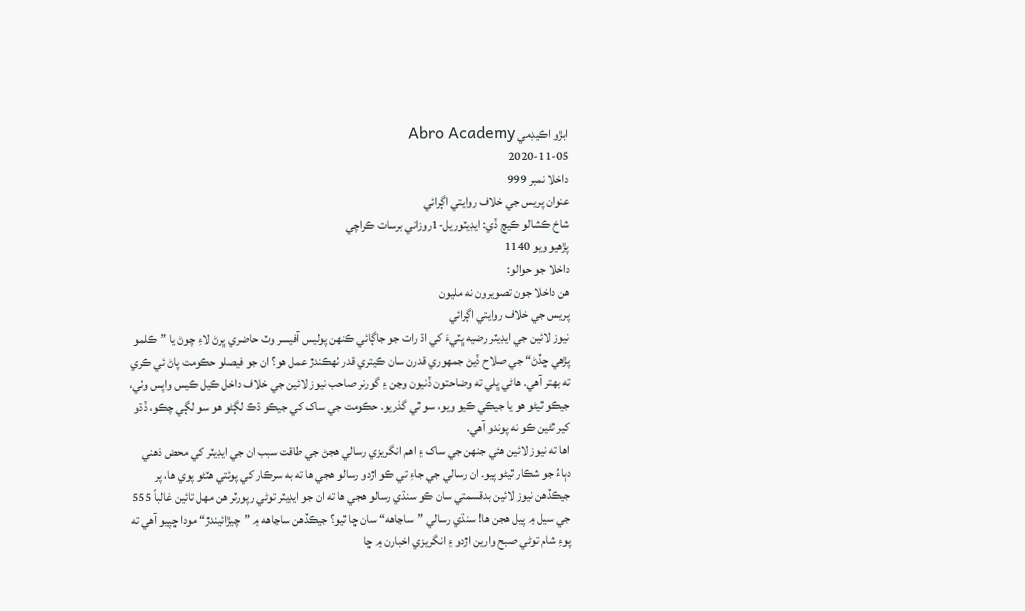ابڙو اڪيڊمي Abro Academy
2020-11-05
داخلا نمبر 999
عنوان پريس جي خلاف روايتي اڳرائي
شاخ ڪشالو ڪيچ ڏي: ايڊيٽوريل-1روزاني برسات ڪراچي
پڙهيو ويو 1140
داخلا جو حوالو:
هن داخلا جون تصويرون نه مليون
پريس جي خلاف روايتي اڳرائي
نيوز لائين جي ايڊيٽر رضيه ڀٽيءَ کي اڌ رات جو جاڳائي ڪنهن پوليس آفيسر وٽ حاضري ڀرڻ لاءِ چوڻ يا ”ڪلمو پڙهي ڇڏڻ“ جي صلاح ڏيڻ جمهوري قدرن سان ڪيتري قدر ٺهڪندڙ عمل هو؟ ان جو فيصلو حڪومت پاڻ ئي ڪري ته بهتر آهي. هاڻي ڀلي ته وضاحتون ڏنيون وڃن ۽ گورنر صاحب نيوز لائين جي خلاف داخل ڪيل ڪيس واپس وٺي، جيڪو ٿيڻو هو يا جيڪي ڪيو ويو، سو ٿي گذريو. حڪومت جي ساک کي جيڪو ڌڪ لڳڻو هو سو لڳي چڪو، ڏڌو کير ٿڻين ڪو نه پوندو آهي.
اها ته نيوز لائين هئي جنهن جي ساک ۽ اهم انگريزي رسالي هجڻ جي طاقت سبب ان جي ايڊيٽر کي محض ذهني دٻاءُ جو شڪار ٿيڻو پيو. ان رسالي جي جاءِ تي ڪو اڙدو رسالو هجي ها ته به سرڪار کي پوئتي هٽڻو پوي ها، پر جيڪڏهن نيوز لائين بدقسمتي سان ڪو سنڌي رسالو هجي ها ته ان جو ايڊيٽر توڻي رپورٽر هن مهل تائين غالباً 555 جي سيل ۾ پيل هجن ها! سنڌي رسالي ”ساڃاهه“ سان ڇا ٿيو؟ جيڪڏهن ساڃاهه ۾ ”چيڙائيندڙ“ مودا ڇپيو آهي ته پوءِ شام توڻي صبح وارين اڙدو ۽ انگريزي اخبارن ۾ ڇا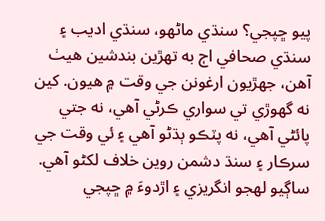پيو ڇپجي؟ سنڌي ماڻهو، سنڌي اديب ۽ سنڌي صحافي اڄ به تهڙين بندشين هيٺ آهن، جهڙيون ارغونن جي وقت ۾ هيون. کين نه گهوڙي تي سواري ڪرڻي آهي، نه جتي پائڻي آهي، نه پٽڪو ٻڌڻو آهي ۽ ئي وقت جي سرڪار ۽ سنڌ دشمن روين خلاف لکڻو آهي. ساڳيو لهجو انگريزي ۽ اڙدوءَ ۾ ڇپجي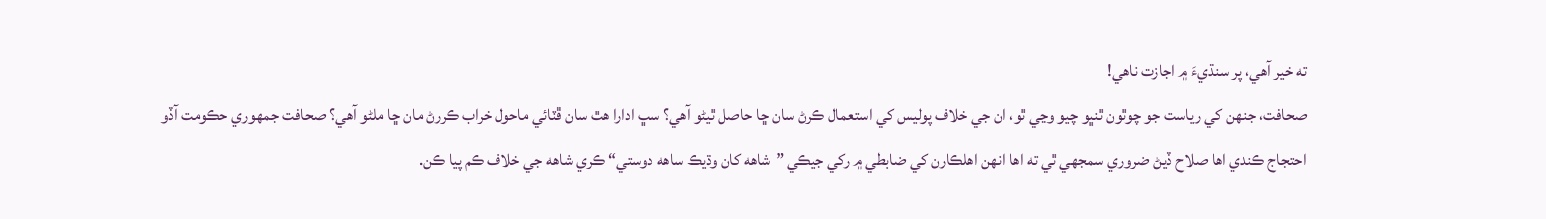ته خير آهي، پر سنڌيءَ ۾ اجازت ناهي!
صحافت، جنهن کي رياست جو چوٿون ٿنڀو چيو وڃي ٿو، ان جي خلاف پوليس کي استعمال ڪرڻ سان ڇا حاصل ٿيڻو آهي؟ سڀ ادارا هٿ سان ڦٽائي ماحول خراب ڪررڻ مان ڇا ملڻو آهي؟ صحافت جمهوري حڪومت آڏو احتجاج ڪندي اها صلاح ڏيڻ ضروري سمجهي ٿي ته اها انهن اهلڪارن کي ضابطي ۾ رکي جيڪي ”شاهه کان وڌيڪ ساهه دوستي“ ڪري شاهه جي خلاف ڪم پيا ڪن.